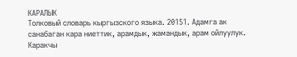КАРАЛЫК
Толковый словарь кыргызского языка. 20151. Адамга ак санабаган кара ниеттик, арамдык, жамандык, арам ойлуулук. Каракчы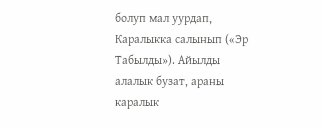болуп мал уурдап, Каралыкка салынып («Эр Табылды»). Айылды алалык бузат, араны каралык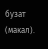бузат (макал).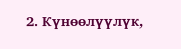2. Күнөөлүүлүк,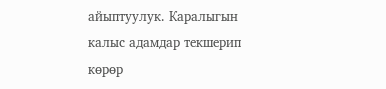айыптуулук. Каралыгын калыс адамдар текшерип көрөр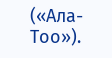(«Ала-Тоо»).